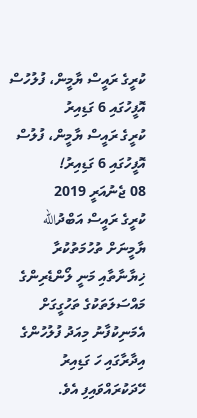ކުރީގެ ރައީސް ޔާމީން، ފުލުހުސް އޮފީހުގައި 6 ގަޑިއިރު
ކުރީގެ ރައީސް ޔާމީން، ފުލުސް އޮފީހުގައި 6 ގަޑިއިރު!
08 ޖެނުއަރީ 2019
ކުރީގެ ރައީސް އަބްދުالله ޔާމީނަށް ތުހުމަތުކުރާ ޚިޔާނާތާއި މަނީ ލޯންޑެރިންގެ މައްސަލަތަކުގެ ތަހުގީގަށް އެމަނިކުފާނު މިއަދު ފުލުހުންގެ އިދާރާގައި ހަ ގަޑިއިރު ހޭދަކުރައްވައިފި އެވެ.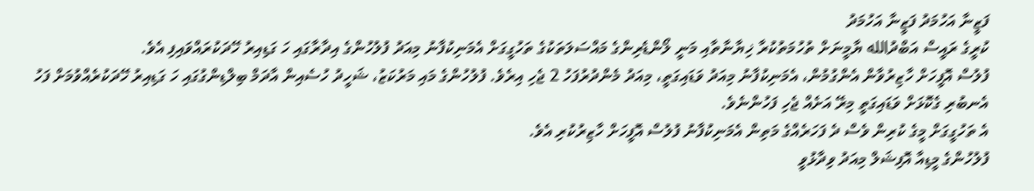ފަޒީނާ އަހުމަދު ފަޒީނާ އަހުމަދު
ކުރީގެ ރައީސް އަބްދުالله ޔާމީނަށް ތުހުމަތުކުރާ ޚިޔާނާތާއި މަނީ ލޯންޑެރިންގެ މައްސަލަތަކުގެ ތަހުގީގަށް އެމަނިކުފާނު މިއަދު ފުލުހުންގެ އިދާރާގައި ހަ ގަޑިއިރު ހޭދަކުރައްވައިފި އެވެ.
ފުލުސް އޮފީހަށް ހާޒިރުވާން އެންގުމުން، އެމަނިކުފާނު މިއަދު ވަޑައިގަތީ، މިއަދު މެންދުރުފަހު 2 ޖެހި އިރެވެ. ފުލުހުންގެ މައި މަރުކަޒު، ޝަހީދު ހުސެއިން އާދަމް ބިލްޑިންގުގައި ހަ ގަޑިއިރު ހޭދަކުރެއްވުމަށް ފަހު އެނބުރި ގެކޮޅަށް ވަޑައިގަތީ މިރޭ އަށެއް ޖެހި ފަހުންނެވެ.
އެ ތަހުގީގަށް މީގެ ކުރިން ވެސް ދެ ފަހަރެއްގެ މަތިން އެމަނިކުފާނު ފުލުސް އޮފީހަށް ހާޒިރުކުރި އެވެ.
ފުލުހުންގެ މީޑިއާ އޮފިޝަލް މިއަދު ވިދާޅުވީ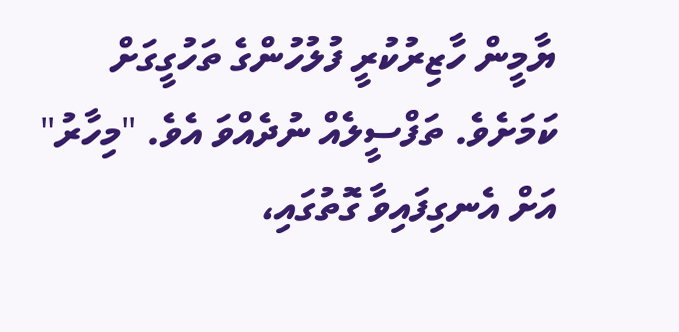ޔާމީން ހާޒިރުކުރީ ފުލުހުންގެ ތަހުގީގަށް ކަމަށެވެ. ތަފްސީލެއް ނުދެއްވަ އެވެ. "މިހާރު" އަށް އެނގިފައިވާ ގޮތުގައި،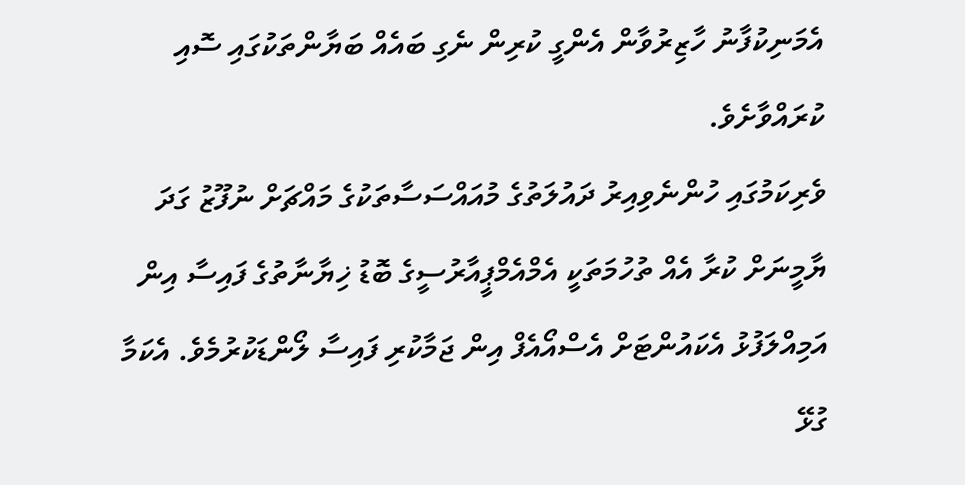އެމަނިކުފާނު ހާޒިރުވާން އެންގީ ކުރިން ނެގި ބައެއް ބަޔާންތަކުގައި ސޮއި ކުރައްވާށެވެ.
ވެރިކަމުގައި ހުންނެވިއިރު ދައުލަތުގެ މުއައްސަސާތަކުގެ މައްޗަށް ނުފޫޒު ގަދަ ޔާމީނަށް ކުރާ އެއް ތުހުމަތަކީ އެމްއެމްޕީއާރުސީގެ ބޮޑު ޚިޔާނާތުގެ ފައިސާ އިން އަމިއްލަފުޅު އެކައުންޓަށް އެސްއޯއެފް އިން ޖަމާކުރި ފައިސާ ލޯންޑަކުރުމެވެ. އެކަމާ ގުޅޭ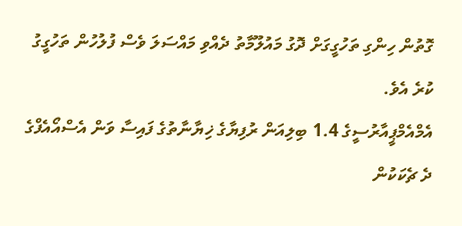ގޮތުން ހިންގި ތަހުގީގަށް ދޮގު މައުލޫމާތު ދެއްވި މައްސަލަ ވެސް ފުލުހުން ތަހުގީގު ކުރެ އެވެ.
އެމްއެމްޕީއާރުސީގެ 1.4 ބިލިއަން ރުފިޔާގެ ޚިޔާނާތުގެ ފައިސާ ވަން އެސްއޯއެފްގެ ދެ ޗެކަކުން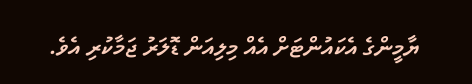ޔާމީންގެ އެކައުންޓަށް އެއް މިލިއަން ޑޮލަރު ޖަމާކުރި އެވެ.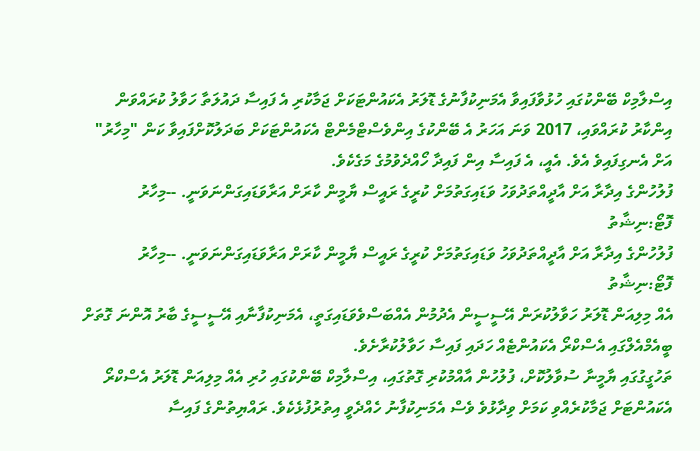އިސްލާމިކް ބޭންކުގައި ހުޅުވާފައިވާ އެމަނިކުފާނުގެ ޑޮލަރު އެކައުންޓަކަށް ޖަމާކުރި އެ ފައިސާ ދައުލަތާ ހަވާލު ކުރައްވަން އިންކާރު ކުރައްވައި، 2017 ވަނަ އަހަރު އެ ބޭންކުގެ އިންވެސްޓްމެންޓް އެކައުންޓަކަށް ބަދަލުކޮށްފައިވާ ކަން "މިހާރު" އަށް އެނގިފައިވެ އެވެ. އެއީ، އެ ފައިސާ އިން ފައިދާ ހޯއްދެވުމުގެ މަގެކެވެ.
ފުލުހުންގެ އިދާރާ އަށް އާދީއްތަދުވަހު ވަޑައިގަތުމަށް ކުރީގެ ރައީސް ޔާމީން ކާރަށް އަރާވަޑައިގަންނަވަނީ. --މިހާރު ފޮޓޯ:ނިޝާތު
ފުލުހުންގެ އިދާރާ އަށް އާދީއްތަދުވަހު ވަޑައިގަތުމަށް ކުރީގެ ރައީސް ޔާމީން ކާރަށް އަރާވަޑައިގަންނަވަނީ. --މިހާރު ފޮޓޯ:ނިޝާތު
އެއް މިލިއަން ޑޮލަރު ހަވާލުކުރަން އޭސީސީން އެދުމުން އެއްބަސްވެވަޑައިގަތީ، އެމަނިކުފާނާއި އޭސީސީގެ ބާރު އޮންނަ ގޮތަށް ބީއެމްއެލްގައި އެސްކްރޯ އެކައުންޓެއް ހަދައި ފައިސާ ހަވާލުކުރާށެވެ.
ތަހުގީގުގައި ޔާމީނާ ސުވާލުކޮށް، ފުލުހުން އާއްމުކުރި ގޮތުގައި، އިސްލާމިކް ބޭންކުގައި ހުރި އެއް މިލިއަން ޑޮލަރު އެސްކްރޯ އެކައުންޓަށް ޖަމާކުރެއްވި ކަމަށް ވިދާޅުވެ ވެސް އެމަނިކުފާނު ހެއްދެވީ އިތުރުފުޅެކެވެ. ރައްޔިތުންގެ ފައިސާ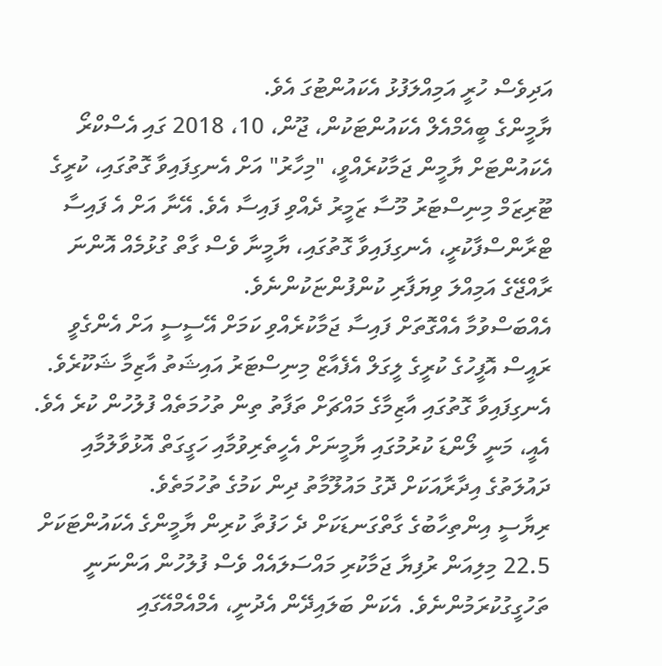އަދިވެސް ހުރީ އަމިއްލަފުޅު އެކައުންޓުގަ އެވެ.
ޔާމީންގެ ބީއެމްއެލް އެކައުންޓަކުން، ޖޫން، 10، 2018 ގައި އެސްކްރޯ އެކައުންޓަށް ޔާމީން ޖަމާކުރެއްވީ، "މިހާރު" އަށް އެނގިފައިވާ ގޮތުގައި، ކުރީގެ ޓޫރިޒަމް މިނިސްޓަރު މޫސާ ޒަމީރު ދެއްވި ފައިސާ އެވެ. އޭނާ އަށް އެ ފައިސާ ޓްރާންސްފާކުރީ، އެނގިފައިވާ ގޮތުގައި، ޔާމީނާ ވެސް ގާތް ގުޅުމެއް އޮންނަ ރާއްޖޭގެ އަމިއްލަ ވިޔަފާރި ކުންފުންޏަކުންނެވެ.
އެއްބަސްވުމާ އެއްގޮތަށް ފައިސާ ޖަމާކުރެއްވި ކަމަށް އޭސީސީ އަށް އެންގެވީ ރައީސް އޮފީހުގެ ކުރީގެ ލީގަލް އެފެއާޒް މިނިސްޓަރު އައިޝަތު އާޒިމާ ޝަކޫރެވެ. އެނގިފައިވާ ގޮތުގައި އާޒިމާގެ މައްޗަށް ތަފާތު ތިން ތުހުމަތެއް ފުލުހުން ކުރެ އެވެ. އެއީ، މަނީ ލޯންޑަ ކުރުމުގައި ޔާމީނަށް އެހީތެރިވުމާއި ހަގީގަތް އޮޅުވާލުމާއި ދައުލަތުގެ އިދާރާއަކަށް ދޮގު މައުލޫމާތު ދިން ކަމުގެ ތުހުމަތެވެ.
ރިޔާސީ އިންތިހާބުގެ ގާތްގަނޑަކަށް ދެ ހަފުތާ ކުރިން ޔާމީންގެ އެކައުންޓަކަށް 22.5 މިލިއަން ރުފިޔާ ޖަމާކުރި މައްސަލައެއް ވެސް ފުލުހުން އަންނަނީ ތަހުގީގުކުރަމުންނެވެ. އެކަން ބަލައިދޭން އެދުނީ، އެމްއެމްއޭގައި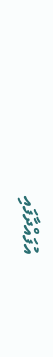އުފައްދާފައި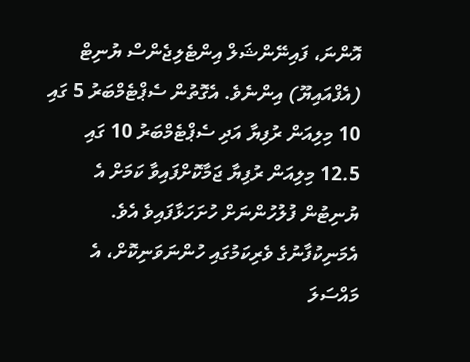އޮންނަ، ފައިނޭންޝަލް އިންޓެލިޖެންސް ޔުނިޓް (އެފްއައިޔޫ) އިންނެވެ. އެގޮތުން ސެޕްޓެމްބަރު 5 ގައި 10 މިލިއަން ރުފިޔާ އަދި ސެޕްޓެމްބަރު 10 ގައި 12.5 މިލިއަން ރުފިޔާ ޖަމާކޮށްފައިވާ ކަމަށް އެ ޔުނިޓުން ފުލުހުންނަށް ހުށަހަޅާފައިވެ އެވެ.
އެމަނިކުފާނުގެ ވެރިކަމުގައި ހުންނަވަނިކޮށް، އެ މައްސަލަ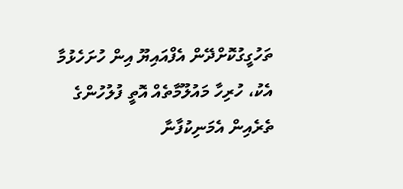ތަހުގީގުކޮށްދޭން އެފްއައިޔޫ އިން ހުށަހެޅުމާ އެކު، ހުރިހާ މައުލޫމާތެއް އޮތީ ފުލުހުންގެ ތެރެއިން އެމަނިކުފާނާ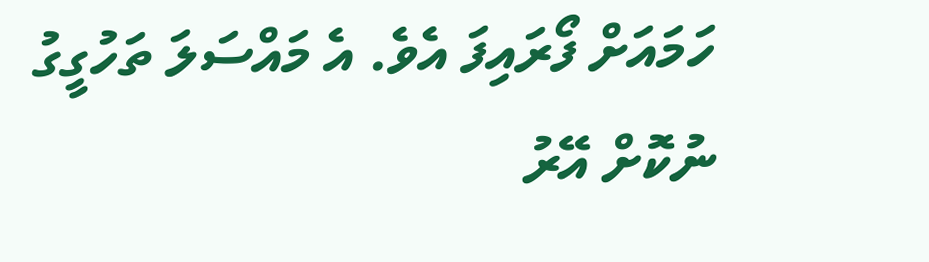ހަމައަށް ފޯރައިފަ އެވެ. އެ މައްސަލަ ތަހުގީގު ނުކޮށް އޭރު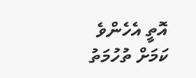އޮތީ އެހެންވެ ކަމަށް ތުހުމަތު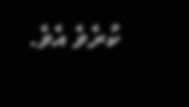ކުރެވެ އެވެ.